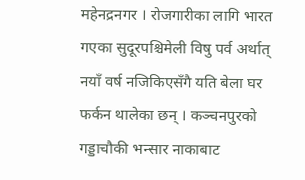महेनद्रनगर । रोजगारीका लागि भारत गएका सुदूरपश्चिमेली विषु पर्व अर्थात् नयाँ वर्ष नजिकिएसँगै यति बेला घर फर्कन थालेका छन् । कञ्चनपुरको गड्डाचौकी भन्सार नाकाबाट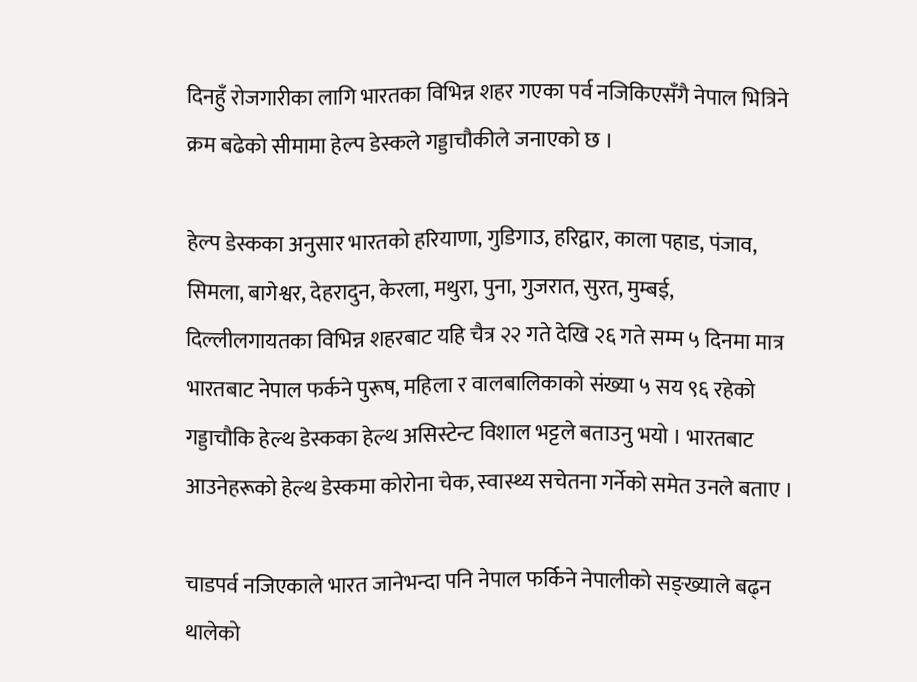दिनहुँ रोजगारीका लागि भारतका विभिन्न शहर गएका पर्व नजिकिएसँगै नेपाल भित्रिने क्रम बढेको सीमामा हेल्प डेस्कले गड्डाचौकीले जनाएको छ ।

हेल्प डेस्कका अनुसार भारतको हरियाणा, गुडिगाउ, हरिद्वार, काला पहाड, पंजाव, सिमला, बागेश्वर, देहरादुन, केरला, मथुरा, पुना, गुजरात, सुरत, मुम्बई, दिल्लीलगायतका विभिन्न शहरबाट यहि चैत्र २२ गते देखि २६ गते सम्म ५ दिनमा मात्र भारतबाट नेपाल फर्कने पुरूष, महिला र वालबालिकाको संख्या ५ सय ९६ रहेको गड्डाचौकि हेल्थ डेस्कका हेल्थ असिस्टेन्ट विशाल भट्टले बताउनु भयो । भारतबाट आउनेहरूको हेल्थ डेस्कमा कोरोना चेक, स्वास्थ्य सचेतना गर्नेको समेत उनले बताए ।

चाडपर्व नजिएकाले भारत जानेभन्दा पनि नेपाल फर्किने नेपालीको सङ्ख्याले बढ्न थालेको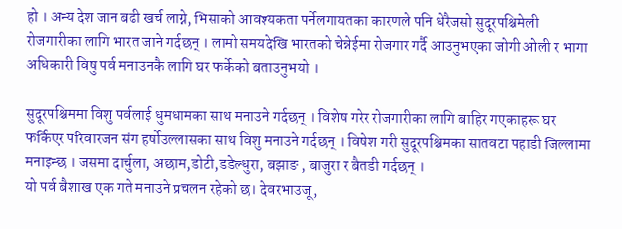हो । अन्य देश जान बढी खर्च लाग्ने, भिसाको आवश्यकता पर्नेलगायतका कारणले पनि धेरैजसो सुदूरपश्चिमेली रोजगारीका लागि भारत जाने गर्दछन् । लामो समयदेखि भारतको चेन्नेईमा रोजगार गर्दै आउनुभएका जोगी ओली र भागा अधिकारी विषु पर्व मनाउनकै लागि घर फर्केको बताउनुभयो ।

सुदूरपश्चिममा विशु पर्वलाई धुमधामका साथ मनाउने गर्दछन् । विशेष गरेर रोजगारीका लागि बाहिर गएकाहरू घर फर्किएर परिवारजन संग हर्षोउल्लासका साथ विशु मनाउने गर्दछन् । विषेश गरी सुदूरपश्चिमका सातवटा पहाडी जिल्लामा मनाइन्छ । जसमा दार्चुला, अछाम,डोटी,डडेल्धुरा, बझाङ , बाजुरा र बैतडी गर्दछन् ।
यो पर्व बैशाख एक गते मनाउने प्रचलन रहेको छ। देवरभाउजू,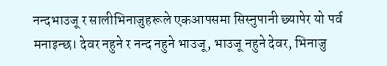नन्दभाउजू र सालीभिनाजुहरूले एकआपसमा सिस्नुपानी छ्यापेर यो पर्व मनाइन्छ। देवर नहुने र नन्द नहुने भाउजू, भाउजू नहुने देवर, भिनाजु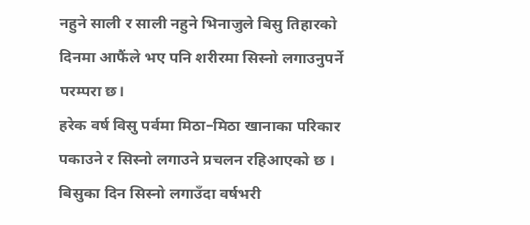नहुने साली र साली नहुने भिनाजुले बिसु तिहारको दिनमा आफैंले भए पनि शरीरमा सिस्नो लगाउनुपर्ने परम्परा छ।
हरेक वर्ष विसु पर्वमा मिठा–मिठा खानाका परिकार पकाउने र सिस्नो लगाउने प्रचलन रहिआएको छ । बिसुका दिन सिस्नो लगाउँदा वर्षभरी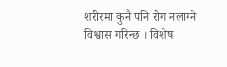शरीरमा कुनै पनि रोग नलाग्ने विश्वास गरिन्छ । विशेष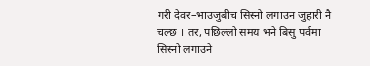गरी देवर–भाउजुबीच सिस्नो लगाउन जुहारी नै चल्छ । तर, पछिल्लो समय भने बिसु पर्वमा सिस्नो लगाउने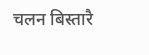चलन बिस्तारै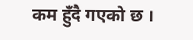कम हुँदै गएको छ ।